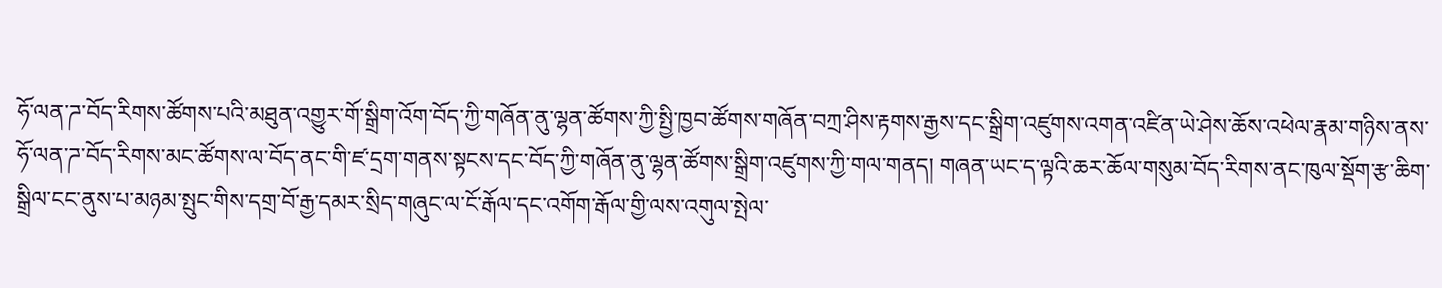ཧོ་ལན་ཌ་བོད་རིགས་ཚོགས་པའི་མཐུན་འགྱུར་གོ་སྒྲིག་འོག་བོད་ཀྱི་གཞོན་ནུ་ལྷན་ཚོགས་ཀྱི་སྤྱི་ཁྱབ་ཚོགས་གཞོན་བཀྲ་ཤིས་རྟགས་རྒྱས་དང་སྒྲིག་འཛུགས་འགན་འཛིན་ཡེ་ཤེས་ཆོས་འཕེལ་རྣམ་གཉིས་ནས་ཧོ་ལན་ཌ་བོད་རིགས་མང་ཚོགས་ལ་བོད་ནང་གི་ཛ་དྲག་གནས་སྟངས་དང་བོད་ཀྱི་གཞོན་ནུ་ལྷན་ཚོགས་སྒྲིག་འཛུགས་ཀྱི་གལ་གནད། གཞན་ཡང་ད་ལྟའི་ཆར་ཆོལ་གསུམ་བོད་རིགས་ནང་ཁུལ་སྡོག་རྩ་ཆིག་སྒྲིལ་ངང་ནུས་པ་མཉམ་སྤུང་གིས་དགྲ་བོ་རྒྱ་དམར་སྲིད་གཞུང་ལ་ངོ་རྒོལ་དང་འགོག་རྒོལ་གྱི་ལས་འགུལ་སྤེལ་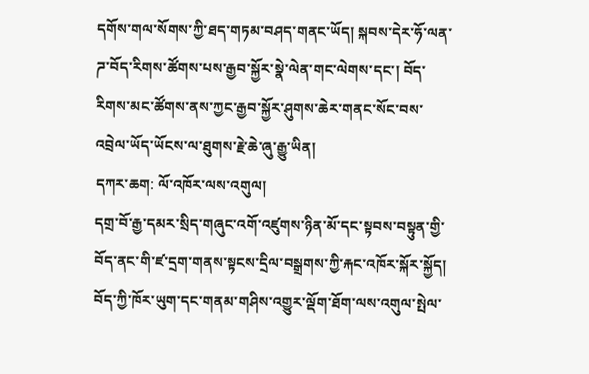དགོས་གལ་སོགས་ཀྱི་ཐད་གཏམ་བཤད་གནང་ཡོད། སྐབས་དེར་ཧོ་ལན་ཌ་བོད་རིགས་ཚོགས་པས་རྒྱབ་སྐྱོར་སྣེ་ལེན་གང་ལེགས་དང་། བོད་རིགས་མང་ཚོགས་ནས་ཀྱང་རྒྱབ་སྐྱོར་ཤུགས་ཆེར་གནང་སོང་བས་འབྲེལ་ཡོད་ཡོངས་ལ་ཐུགས་རྗེ་ཆེ་ཞུ་རྒྱུ་ཡིན།
དཀར་ཆག: ལོ་འཁོར་ལས་འགུལ།
དགྲ་བོ་རྒྱ་དམར་སྲིད་གཞུང་འགོ་འཛུགས་ཉིན་མོ་དང་སྟབས་བསྟུན་གྱི་བོད་ནང་གི་ཛ་དྲག་གནས་སྟངས་དྲིལ་བསྒྲགས་ཀྱི་རྐང་འཁོར་སྐོར་སྐྱོད།
བོད་ཀྱི་ཁོར་ཡུག་དང་གནམ་གཤིས་འགྱུར་ལྡོག་ཐོག་ལས་འགུལ་སྤེལ་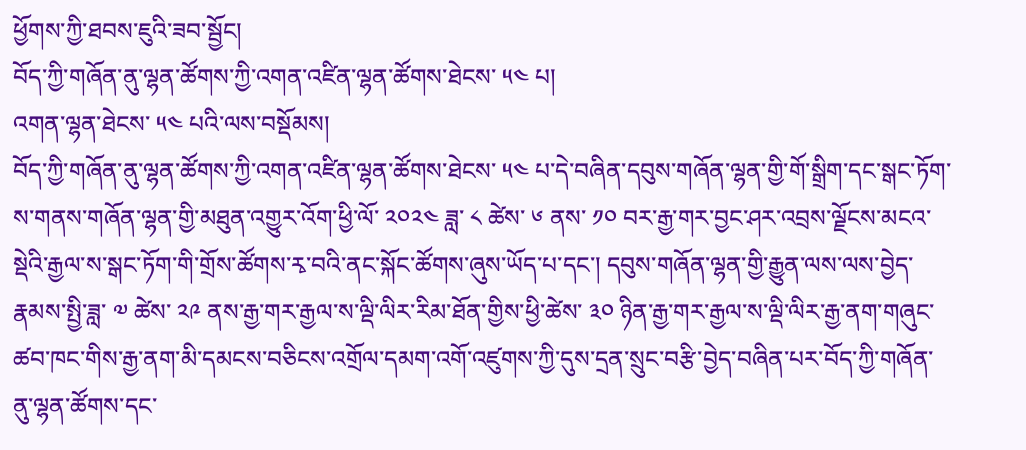ཕྱོགས་ཀྱི་ཐབས་ཇུའི་ཟབ་སྦྱོང།
བོད་ཀྱི་གཞོན་ནུ་ལྷན་ཚོགས་ཀྱི་འགན་འཛིན་ལྷན་ཚོགས་ཐེངས་ ༥༤ པ།
འགན་ལྷན་ཐེངས་ ༥༤ པའི་ལས་བསྡོམས།
བོད་ཀྱི་གཞོན་ནུ་ལྷན་ཚོགས་ཀྱི་འགན་འཛིན་ལྷན་ཚོགས་ཐེངས་ ༥༤ པ་དེ་བཞིན་དབུས་གཞོན་ལྷན་གྱི་གོ་སྒྲིག་དང་སྒང་ཏོག་ས་གནས་གཞོན་ལྷན་གྱི་མཐུན་འགྱུར་འོག་ཕྱི་ལོ་ ༢༠༢༤ ཟླ་ ༨ ཚེས་ ༦ ནས་ ༡༠ བར་རྒྱ་གར་བྱང་ཤར་འབྲས་ལྗོངས་མངའ་སྡེའི་རྒྱལ་ས་སྒང་ཏོག་གི་གྲོས་ཚོགས་རྭ་བའི་ནང་སྐོང་ཚོགས་ཞུས་ཡོད་པ་དང་། དབུས་གཞོན་ལྷན་གྱི་རྒྱུན་ལས་ལས་བྱེད་རྣམས་སྤྱི་ཟླ་ ༧ ཚེས་ ༢༩ ནས་རྒྱ་གར་རྒྱལ་ས་ལྡི་ལིར་རིམ་ཐོན་གྱིས་ཕྱི་ཚེས་ ༣༠ ཉིན་རྒྱ་གར་རྒྱལ་ས་ལྡི་ལིར་རྒྱ་ནག་གཞུང་ཚབ་ཁང་གིས་རྒྱ་ནག་མི་དམངས་བཅིངས་འགྲོལ་དམག་འགོ་འཛུགས་ཀྱི་དུས་དྲན་སྲུང་བརྩི་བྱེད་བཞིན་པར་བོད་ཀྱི་གཞོན་ནུ་ལྷན་ཚོགས་དང་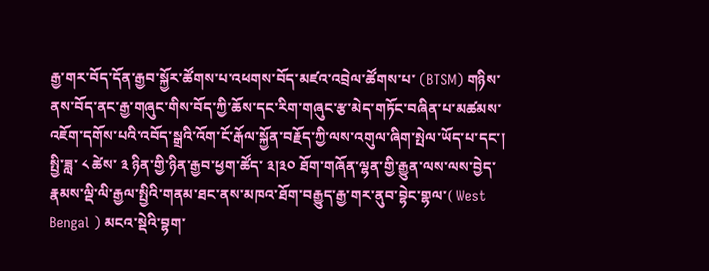རྒྱ་གར་བོད་དོན་རྒྱབ་སྐྱོར་ཚོགས་པ་འཕགས་བོད་མཛའ་འབྲེལ་ཚོགས་པ་ (BTSM) གཉིས་ནས་བོད་ནང་རྒྱ་གཞུང་གིས་བོད་ཀྱི་ཆོས་དང་རིག་གཞུང་རྩ་མེད་གཏོང་བཞིན་པ་མཚམས་འཇོག་དགོས་པའི་འབོད་སྒྲའི་འོག་ངོ་རྒོལ་སྐྱོན་བརྗོད་ཀྱི་ལས་འགུལ་ཞིག་སྤེལ་ཡོད་པ་དང་། སྤྱི་ཟླ་ ༨ ཚེས་ ༣ ཉིན་གྱི་ཉིན་རྒྱབ་ཕྱག་ཚོད་ ༣།༣༠ ཐོག་གཞོན་ལྷན་གྱི་རྒྱུན་ལས་ལས་བྱེད་རྣམས་ལྡི་ལི་རྒྱལ་སྤྱིའི་གནམ་ཐང་ནས་མཁའ་ཐོག་བརྒྱུད་རྒྱ་གར་ནུབ་བྷེང་གྷལ་( West Bengal ) མངའ་སྡེའི་བྷག་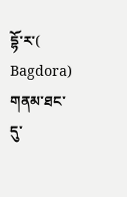དྷོ་ར་( Bagdora) གནམ་ཐང་དུ་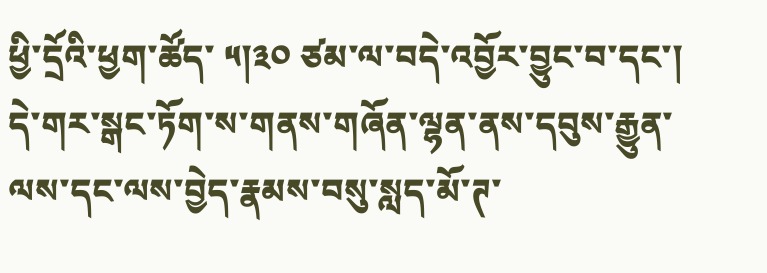ཕྱི་དྲོའི་ཕྱག་ཚོད་ ༥།༣༠ ཙམ་ལ་བདེ་འབྱོར་བྱུང་བ་དང་། དེ་གར་སྒང་ཏོག་ས་གནས་གཞོན་ལྷན་ནས་དབུས་རྒྱུན་ལས་དང་ལས་བྱེད་རྣམས་བསུ་སླད་མོ་ཊ་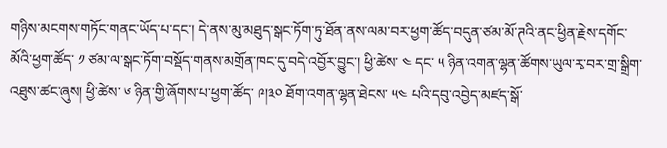གཉིས་མངགས་གཏོང་གནང་ཡོད་པ་དང་། དེ་ནས་མུ་མཐུད་སྒང་ཏོག་ཏུ་ཐོན་ནས་ལམ་བར་ཕྱག་ཚོད་བདུན་ཙམ་མོ་ཊའི་ནང་ཕྱིན་རྗེས་དགོང་མོའི་ཕྱག་ཚོད་ ༡ ཙམ་ལ་སྒང་ཏོག་བསྡོད་གནས་མགྲོན་ཁང་དུ་བདེ་འབྱོར་བྱུང་། ཕྱི་ཚེས་ ༤ དང་ ༥ ཉིན་འགན་ལྷན་ཚོགས་ཡུལ་རྭ་བར་གྲ་སྒྲིག་འཐུས་ཚང་ཞུས། ཕྱི་ཚེས་ ༦ ཉིན་གྱི་ཞོགས་པ་ཕྱག་ཚོད་ ༩།༣༠ ཐོག་འགན་ལྷན་ཐེངས་ ༥༤ པའི་དབུ་འབྱེད་མཛད་སྒོ་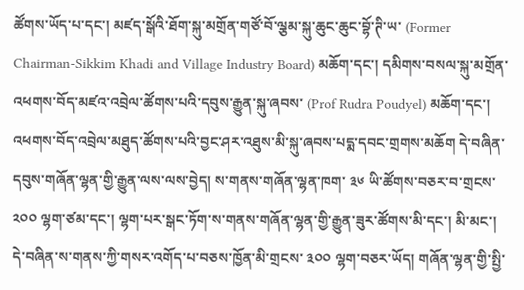ཚོགས་ཡོད་པ་དང་། མཛད་སྒོའི་ཐོག་སྐུ་མགྲོན་གཙོ་བོ་ལྕམ་སྐུ་ཆུང་ཆུང་བྷོ་ཊི་ཡ་ (Former Chairman-Sikkim Khadi and Village Industry Board) མཆོག་དང་། དམིགས་བསལ་སྐུ་མགྲོན་འཕགས་བོད་མཛའ་འབྲེལ་ཚོགས་པའི་དབུས་རྒྱུན་སྐུ་ཞབས་ (Prof Rudra Poudyel) མཆོག་དང་། འཕགས་བོད་འབྲེལ་མཐུད་ཚོགས་པའི་བྱང་ཤར་འཐུས་མི་སྐུ་ཞབས་པདྨ་དབང་གྲགས་མཆོག དེ་བཞིན་དབུས་གཞོན་ལྷན་གྱི་རྒྱུན་ལས་ལས་བྱེད། ས་གནས་གཞོན་ལྷན་ཁག་ ༣༦ ཡི་ཚོགས་བཅར་བ་གྲངས་ ༢༠༠ ལྷག་ཙམ་དང་། ལྷག་པར་སྒང་ཏོག་ས་གནས་གཞོན་ལྷན་གྱི་རྒྱུན་ཟུར་ཚོགས་མི་དང་། མི་མང་། དེ་བཞིན་ས་གནས་ཀྱི་གསར་འགོད་པ་བཅས་ཁྱོན་མི་གྲངས་ ༣༠༠ ལྷག་བཅར་ཡོད། གཞོན་ལྷན་གྱི་སྤྱི་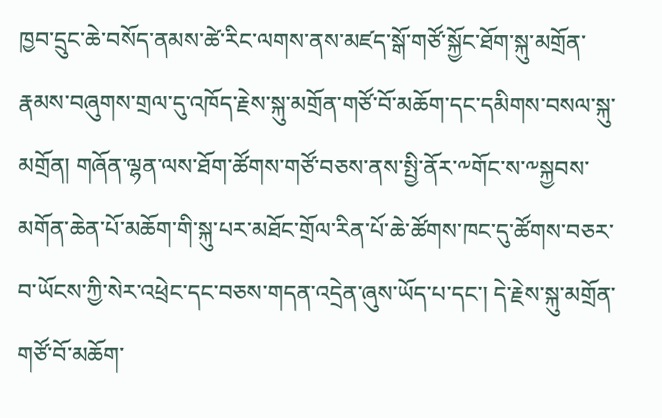ཁྱབ་དྲུང་ཆེ་བསོད་ནམས་ཚེ་རིང་ལགས་ནས་མཛད་སྒོ་གཙོ་སྐྱོང་ཐོག་སྐུ་མགྲོན་རྣམས་བཞུགས་གྲལ་དུ་འཁོད་རྗེས་སྐུ་མགྲོན་གཙོ་བོ་མཆོག་དང་དམིགས་བསལ་སྐུ་མགྲོན། གཞོན་ལྷན་ལས་ཐོག་ཚོགས་གཙོ་བཅས་ནས་སྤྱི་ནོར་༸གོང་ས་༸སྐྱབས་མགོན་ཆེན་པོ་མཆོག་གི་སྐུ་པར་མཐོང་གྲོལ་རིན་པོ་ཆེ་ཚོགས་ཁང་དུ་ཚོགས་བཅར་བ་ཡོངས་ཀྱི་སེར་འཕྲེང་དང་བཅས་གདན་འདྲེན་ཞུས་ཡོད་པ་དང་། དེ་རྗེས་སྐུ་མགྲོན་གཙོ་བོ་མཆོག་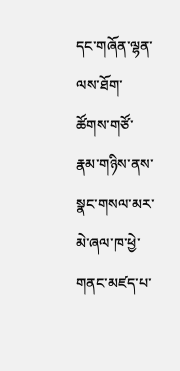དང་གཞོན་ལྷན་ལས་ཐོག་ཚོགས་གཙོ་རྣམ་གཉིས་ནས་སྣང་གསལ་མར་མེ་ཞལ་ཁ་ཕྱེ་གནང་མཛད་པ་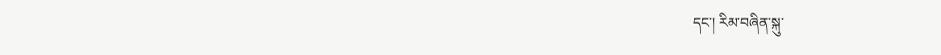དང་། རིམ་བཞིན་སྐུ་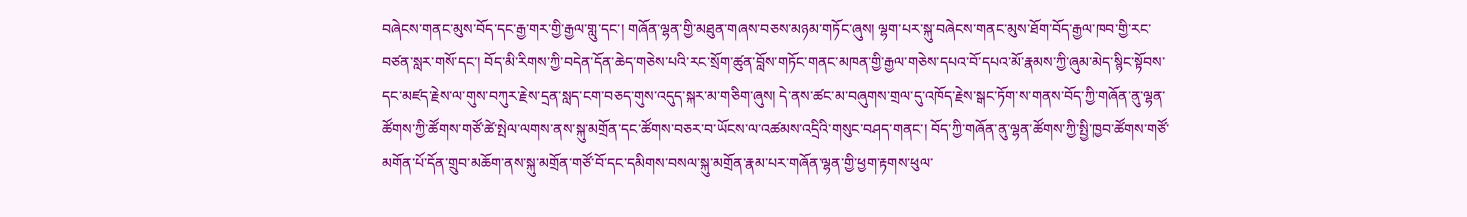བཞེངས་གནང་མུས་བོད་དང་རྒྱ་གར་གྱི་རྒྱལ་གླུ་དང་། གཞོན་ལྷན་གྱི་མཐུན་གཞས་བཅས་མཉམ་གཏོང་ཞུས། ལྷག་པར་སྐུ་བཞེངས་གནང་མུས་ཐོག་བོད་རྒྱལ་ཁབ་གྱི་རང་བཙན་སླར་གསོ་དང་། བོད་མི་རིགས་ཀྱི་བདེན་དོན་ཆེད་གཅེས་པའི་རང་སྲོག་ཚུན་བློས་གཏོང་གནང་མཁན་གྱི་རྒྱལ་གཅེས་དཔའ་བོ་དཔའ་མོ་རྣམས་ཀྱི་ཞུམ་མེད་སྙིང་སྟོབས་དང་མཛད་རྗེས་ལ་གུས་བཀུར་རྗེས་དྲན་སླད་ངག་བཅད་གུས་འདུད་སྐར་མ་གཅིག་ཞུས། དེ་ནས་ཚང་མ་བཞུགས་གྲལ་དུ་འཁོད་རྗེས་སྒང་ཏོག་ས་གནས་བོད་ཀྱི་གཞོན་ནུ་ལྷན་ཚོགས་ཀྱི་ཚོགས་གཙོ་ཚེ་སྤེལ་ལགས་ནས་སྐུ་མགྲོན་དང་ཚོགས་བཅར་བ་ཡོངས་ལ་འཚམས་འདྲིའི་གསུང་བཤད་གནང་། བོད་ཀྱི་གཞོན་ནུ་ལྷན་ཚོགས་ཀྱི་སྤྱི་ཁྱབ་ཚོགས་གཙོ་མགོན་པོ་དོན་གྲུབ་མཆོག་ནས་སྐུ་མགྲོན་གཙོ་བོ་དང་དམིགས་བསལ་སྐུ་མགྲོན་རྣམ་པར་གཞོན་ལྷན་གྱི་ཕྱག་རྟགས་ཕུལ་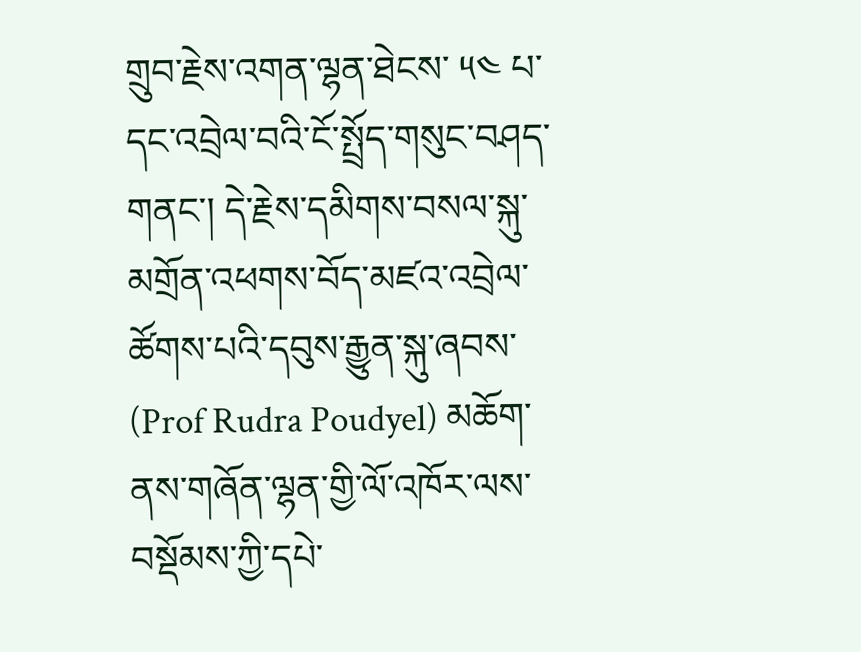གྲུབ་རྗེས་འགན་ལྷན་ཐེངས་ ༥༤ པ་དང་འབྲེལ་བའི་ངོ་སྤྲོད་གསུང་བཤད་གནང་། དེ་རྗེས་དམིགས་བསལ་སྐུ་མགྲོན་འཕགས་བོད་མཛའ་འབྲེལ་ཚོགས་པའི་དབུས་རྒྱུན་སྐུ་ཞབས་ (Prof Rudra Poudyel) མཆོག་ནས་གཞོན་ལྷན་གྱི་ལོ་འཁོར་ལས་བསྡོམས་ཀྱི་དཔེ་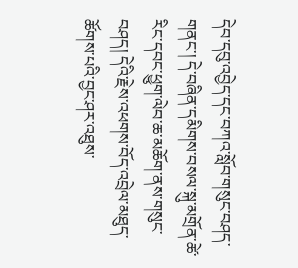དེབ་དབུ་འབྱེད་དང་བཀའ་སློབ་གསུང་བཤད་གནང་། དེ་བཞིན་དམིགས་བསལ་སྐུ་མགྲོན་ཚེ་རིང་དབང་ཕྱུག་ལེབ་ཆ་མཆོག་ནས་གསུང་བཤད། དེའི་རྗེས་འཕགས་བོད་འབྲེལ་མཐུད་ཚོགས་པའི་བྱང་ཤར་འཐུས་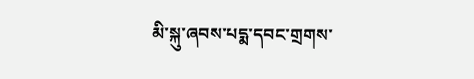མི་སྐུ་ཞབས་པདྨ་དབང་གྲགས་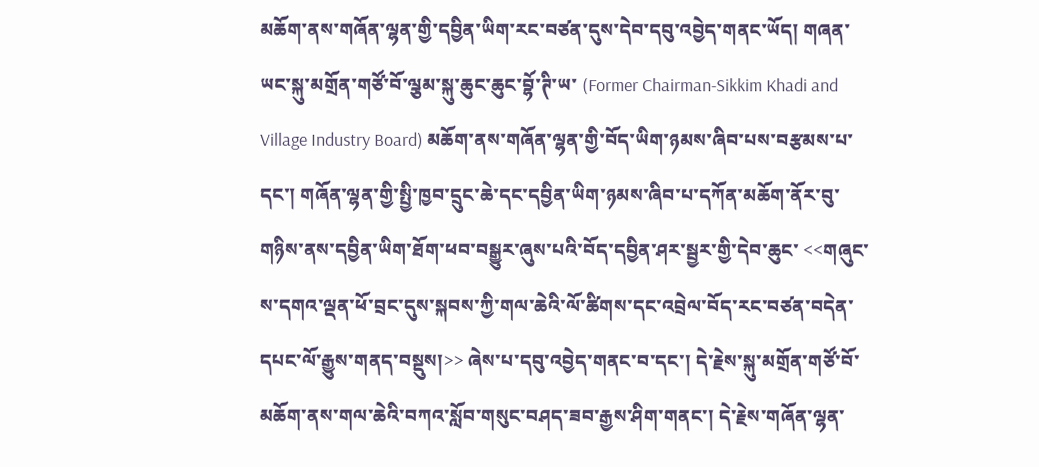མཆོག་ནས་གཞོན་ལྷན་གྱི་དབྱིན་ཡིག་རང་བཙན་དུས་དེབ་དབུ་འབྱེད་གནང་ཡོད། གཞན་ཡང་སྐུ་མགྲོན་གཙོ་བོ་ལྕམ་སྐུ་ཆུང་ཆུང་བྷོ་ཊི་ཡ་ (Former Chairman-Sikkim Khadi and Village Industry Board) མཆོག་ནས་གཞོན་ལྷན་གྱི་བོད་ཡིག་ཉམས་ཞིབ་པས་བརྩམས་པ་དང་། གཞོན་ལྷན་གྱི་སྤྱི་ཁྱབ་དྲུང་ཆེ་དང་དབྱིན་ཡིག་ཉམས་ཞིབ་པ་དཀོན་མཆོག་ནོར་བུ་གཉིས་ནས་དབྱིན་ཡིག་ཐོག་ཕབ་བསྒྱུར་ཞུས་པའི་བོད་དབྱིན་ཤར་སྦྱར་གྱི་དེབ་ཆུང་ <<གཞུང་ས་དགའ་ལྡན་ཕོ་བྲང་དུས་སྐབས་ཀྱི་གལ་ཆེའི་ལོ་ཚིགས་དང་འབྲེལ་བོད་རང་བཙན་བདེན་དཔང་ལོ་རྒྱུས་གནད་བསྡུས།>> ཞེས་པ་དབུ་འབྱེད་གནང་བ་དང་། དེ་རྗེས་སྐུ་མགྲོན་གཙོ་བོ་མཆོག་ནས་གལ་ཆེའི་བཀའ་སློབ་གསུང་བཤད་ཟབ་རྒྱས་ཤིག་གནང་། དེ་རྗེས་གཞོན་ལྷན་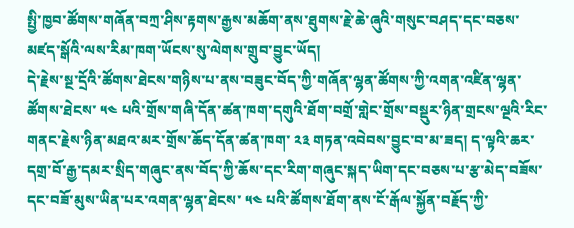སྤྱི་ཁྱབ་ཚོགས་གཞོན་བཀྲ་ཤིས་རྟགས་རྒྱས་མཆོག་ནས་ཐུགས་རྗེ་ཆེ་ཞུའི་གསུང་བཤད་དང་བཅས་མཛད་སྒོའི་ལས་རིམ་ཁག་ཡོངས་སུ་ལེགས་གྲུབ་བྱུང་ཡོད།
དེ་རྗེས་སྔ་དྲོའི་ཚོགས་ཐེངས་གཉིས་པ་ནས་བཟུང་བོད་ཀྱི་གཞོན་ལྷན་ཚོགས་ཀྱི་འགན་འཛིན་ལྷན་ཚོགས་ཐེངས་ ༥༤ པའི་གྲོས་གཞི་དོན་ཚན་ཁག་དགུའི་ཐོག་བགྲོ་གླེང་གྲོས་བསྡུར་ཉིན་གྲངས་ལྔའི་རིང་གནང་རྗེས་ཉིན་མཐའ་མར་གྲོས་ཆོད་དོན་ཚན་ཁག་ ༢༣ གཏན་འབེབས་བྱུང་བ་མ་ཟད། ད་ལྟའི་ཆར་དགྲ་བོ་རྒྱ་དམར་སྲིད་གཞུང་ནས་བོད་ཀྱི་ཆོས་དང་རིག་གཞུང་སྐད་ཡིག་དང་བཅས་པ་རྩ་མེད་བཟོས་དང་བཟོ་མུས་ཡིན་པར་འགན་ལྷན་ཐེངས་ ༥༤ པའི་ཚོགས་ཐོག་ནས་ངོ་རྒོལ་སྐྱོན་བརྗོད་ཀྱི་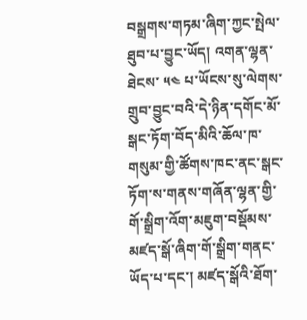བསྒྲགས་གཏམ་ཞིག་ཀྱང་སྤེལ་ཐུབ་པ་བྱུང་ཡོད། འགན་ལྷན་ཐེངས་ ༥༤ པ་ཡོངས་སུ་ལེགས་གྲུབ་བྱུང་བའི་དེ་ཉིན་དགོང་མོ་སྒང་ཏོག་བོད་མིའི་ཆོལ་ཁ་གསུམ་གྱི་ཚོགས་ཁང་ནང་སྒང་ཏོག་ས་གནས་གཞོན་ལྷན་གྱི་གོ་སྒྲིག་འོག་མཇུག་བསྡོམས་མཛད་སྒོ་ཞིག་གོ་སྒྲིག་གནང་ཡོད་པ་དང་། མཛད་སྒོའི་ཐོག་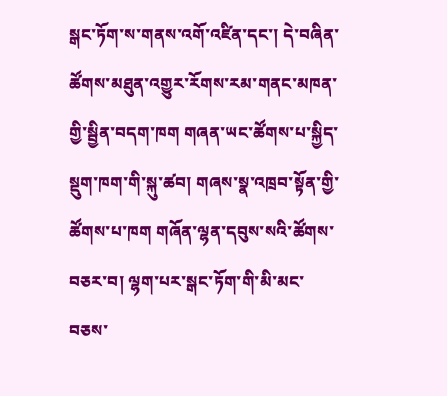སྒང་ཏོག་ས་གནས་འགོ་འཛིན་དང་། དེ་བཞིན་ཚོགས་མཐུན་འགྱུར་རོགས་རམ་གནང་མཁན་གྱི་སྦྱིན་བདག་ཁག གཞན་ཡང་ཚོགས་པ་སྐྱིད་སྡུག་ཁག་གི་སྐུ་ཚབ། གཞས་སྣ་འཁྲབ་སྟོན་གྱི་ཚོགས་པ་ཁག གཞོན་ལྷན་དབུས་སའི་ཚོགས་བཅར་བ། ལྷག་པར་སྒང་ཏོག་གི་མི་མང་བཅས་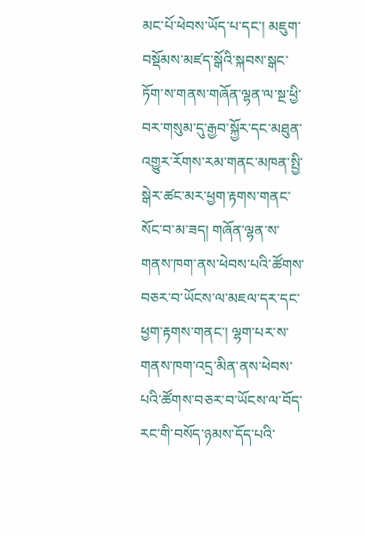མང་པོ་ཕེབས་ཡོད་པ་དང་། མཇུག་བསྡོམས་མཛད་སྒོའི་སྐབས་སྒང་ཏོག་ས་གནས་གཞོན་ལྷན་ལ་སྔ་ཕྱི་བར་གསུམ་དུ་རྒྱབ་སྐྱོར་དང་མཐུན་འགྱུར་རོགས་རམ་གནང་མཁན་སྤྱི་སྒེར་ཚང་མར་ཕྱག་རྟགས་གནང་སོང་བ་མ་ཟད། གཞོན་ལྷན་ས་གནས་ཁག་ནས་ཕེབས་པའི་ཚོགས་བཅར་བ་ཡོངས་ལ་མཇལ་དར་དང་ཕྱག་རྟགས་གནང་། ལྷག་པར་ས་གནས་ཁག་འདྲ་མིན་ནས་ཕེབས་པའི་ཚོགས་བཅར་བ་ཡོངས་ལ་བོད་རང་གི་བསོད་ཉམས་དོད་པའི་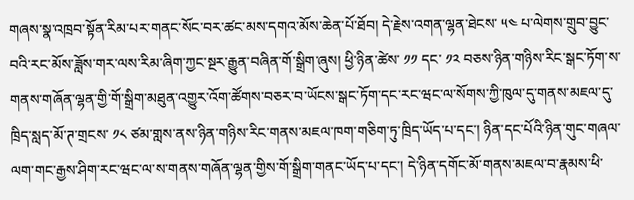གཞས་སྣ་འཁྲབ་སྟོན་རིམ་པར་གནང་སོང་བར་ཚང་མས་དགའ་མོས་ཆེན་པོ་ཐོབ། དེ་རྗེས་འགན་ལྷན་ཐེངས་ ༥༤ པ་ལེགས་གྲུབ་བྱུང་བའི་རང་མོས་ཟློས་གར་ལས་རིམ་ཞིག་ཀྱང་སྔར་རྒྱུན་བཞིན་གོ་སྒྲིག་ཞུས། ཕྱི་ཉིན་ཚེས་ ༡༡ དང་ ༡༢ བཅས་ཉིན་གཉིས་རིང་སྒང་ཏོག་ས་གནས་གཞོན་ལྷན་གྱི་གོ་སྒྲིག་མཐུན་འགྱུར་འོག་ཚོགས་བཅར་བ་ཡོངས་སྒང་ཏོག་དང་རང་ཝང་ལ་སོགས་ཀྱི་ཁུལ་དུ་གནས་མཇལ་དུ་ཁྲིད་སླད་མོ་ཊ་གྲངས་ ༡༨ ཙམ་གླས་ནས་ཉིན་གཉིས་རིང་གནས་མཇལ་ཁག་གཅིག་ཏུ་ཁྲིད་ཡོད་པ་དང་། ཉིན་དང་པོའི་ཉིན་གུང་གཞལ་ལག་གང་རྒྱས་ཤིག་རང་ཝང་ལ་ས་གནས་གཞོན་ལྷན་གྱིས་གོ་སྒྲིག་གནང་ཡོད་པ་དང་། དེ་ཉིན་དགོང་མོ་གནས་མཇལ་བ་རྣམས་ཕི་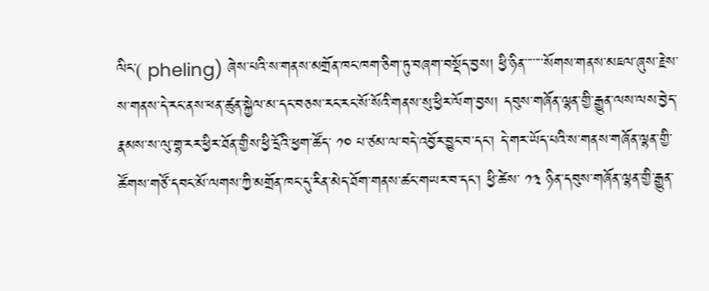ལིང་( pheling) ཞེས་པའི་ས་གནས་མགྲོན་ཁང་ཁག་ཅིག་ཏུ་བཞག་བསྡོད་བྱས། ཕྱི་ཉིན་་་་་་་སོགས་གནས་མཇལ་ཞུས་རྗེས་ས་གནས་དེ་རང་ནས་ཕན་ཚུན་སྐྱེལ་མ་དང་བཅས་རང་རང་སོ་སོའི་གནས་སུ་ཕྱིར་ལོག་བྱས། དབུས་གཞོན་ལྷན་གྱི་རྒྱུན་ལས་ལས་བྱེད་རྣམས་ས་ལུ་གྷ་རར་ཕྱིར་ཐོན་གྱིས་ཕྱི་དྲོའི་ཕྱག་ཚོད་ ༡༠ པ་ཙམ་ལ་བདེ་འབྱོར་བྱུང་བ་དང་། དེ་གར་ཡོད་པའི་ས་གནས་གཞོན་ལྷན་གྱི་ཚོགས་གཙོ་དབང་མོ་ལགས་ཀྱི་མགྲོན་ཁང་དུ་རིན་མེད་ཐོག་གནས་ཚང་གཡར་བ་དང་། ཕྱི་ཚེས་ ༡༣ ཉིན་དབུས་གཞོན་ལྷན་གྱི་རྒྱུན་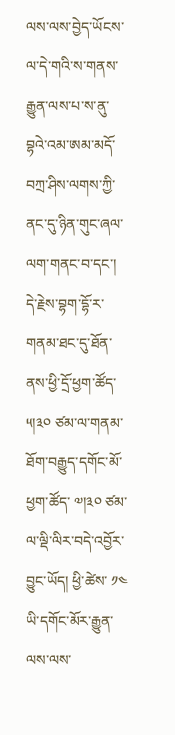ལས་ལས་བྱེད་ཡོངས་ལ་དེ་གའི་ས་གནས་རྒྱུན་ལས་པ་ས་ནུ་བྷའེ་འམ་ཨམ་མདོ་བཀྲ་ཤིས་ལགས་ཀྱི་ནང་དུ་ཉིན་གུང་ཞལ་ལག་གནང་བ་དང་། དེ་རྗེས་བྷག་དྷོ་ར་གནམ་ཐང་དུ་ཐོན་ནས་ཕྱི་དྲོ་ཕྱག་ཚོད་ ༥།༣༠ ཙམ་ལ་གནམ་ཐོག་བརྒྱུད་དགོང་མོ་ཕྱག་ཚོད་ ༧།༣༠ ཙམ་ལ་ལྡི་ལིར་བདེ་འབྱོར་བྱུང་ཡོད། ཕྱི་ཚེས་ ༡༤ ཡི་དགོང་མོར་རྒྱུན་ལས་ལས་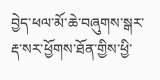བྱེད་ཕལ་མོ་ཆེ་བཞུགས་སྒར་རྡ་སར་ཕྱོགས་ཐོན་གྱིས་ཕྱི་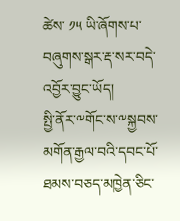ཚེས་ ༡༥ ཡི་ཞོགས་པ་བཞུགས་སྒར་རྡ་སར་བདེ་འབྱོར་བྱུང་ཡོད།
སྤྱི་ནོར་༸གོང་ས་༸སྐྱབས་མགོན་རྒྱལ་བའི་དབང་པོ་ཐམས་བཅད་མཁྱེན་ཅིང་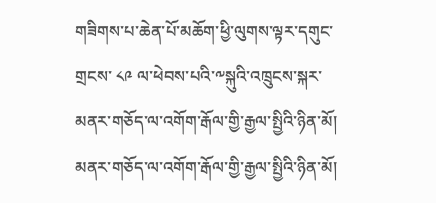གཟིགས་པ་ཆེན་པོ་མཆོག་ཕྱི་ལུགས་ལྟར་དགུང་གྲངས་ ༨༩ ལ་ཕེབས་པའི་༸སྐུའི་འཁྲུངས་སྐར་
མནར་གཅོད་ལ་འགོག་རྒོལ་གྱི་རྒྱལ་སྤྱིའི་ཉིན་མོ།
མནར་གཅོད་ལ་འགོག་རྒོལ་གྱི་རྒྱལ་སྤྱིའི་ཉིན་མོ།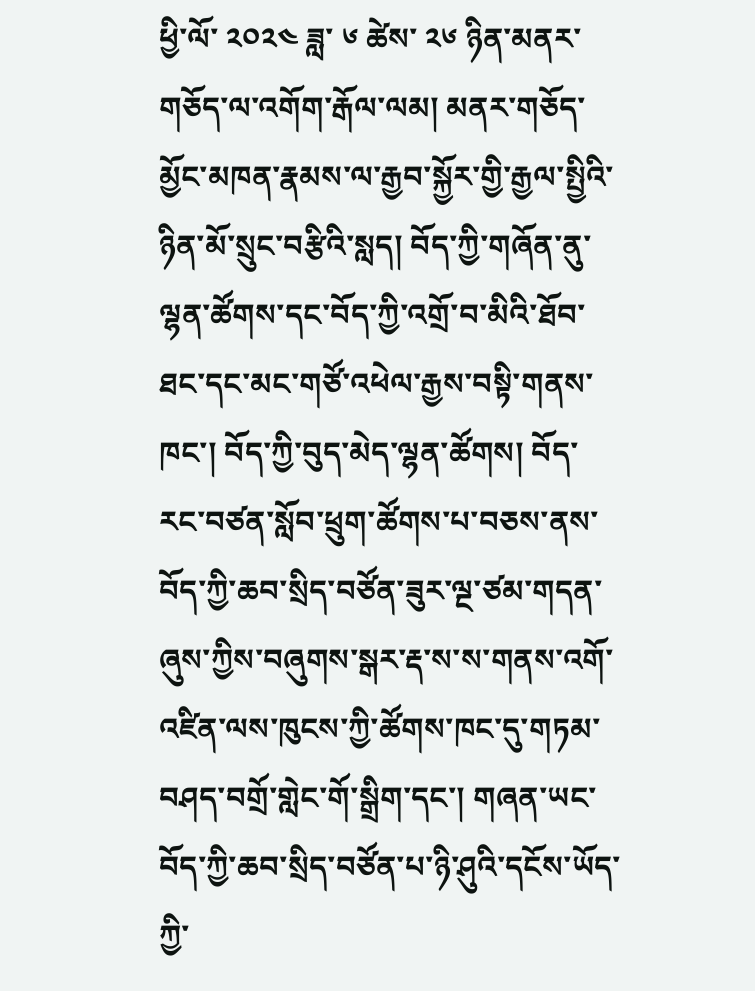ཕྱི་ལོ་ ༢༠༢༤ ཟླ་ ༦ ཚེས་ ༢༦ ཉིན་མནར་གཅོད་ལ་འགོག་རྒོལ་ལམ། མནར་གཅོད་མྱོང་མཁན་རྣམས་ལ་རྒྱབ་སྐྱོར་གྱི་རྒྱལ་སྤྱིའི་ཉིན་མོ་སྲུང་བརྩིའི་སླད། བོད་ཀྱི་གཞོན་ནུ་ལྷན་ཚོགས་དང་བོད་ཀྱི་འགྲོ་བ་མིའི་ཐོབ་ཐང་དང་མང་གཙོ་འཕེལ་རྒྱས་བསྟི་གནས་ཁང་། བོད་ཀྱི་བུད་མེད་ལྷན་ཚོགས། བོད་རང་བཙན་སློབ་ཕྲུག་ཚོགས་པ་བཅས་ནས་བོད་ཀྱི་ཆབ་སྲིད་བཙོན་ཟུར་ལྔ་ཙམ་གདན་ཞུས་ཀྱིས་བཞུགས་སྒར་རྡ་ས་ས་གནས་འགོ་འཛིན་ལས་ཁུངས་ཀྱི་ཚོགས་ཁང་དུ་གཏམ་བཤད་བགྲོ་གླེང་གོ་སྒྲིག་དང་། གཞན་ཡང་བོད་ཀྱི་ཆབ་སྲིད་བཙོན་པ་ཉི་ཤུའི་དངོས་ཡོད་ཀྱི་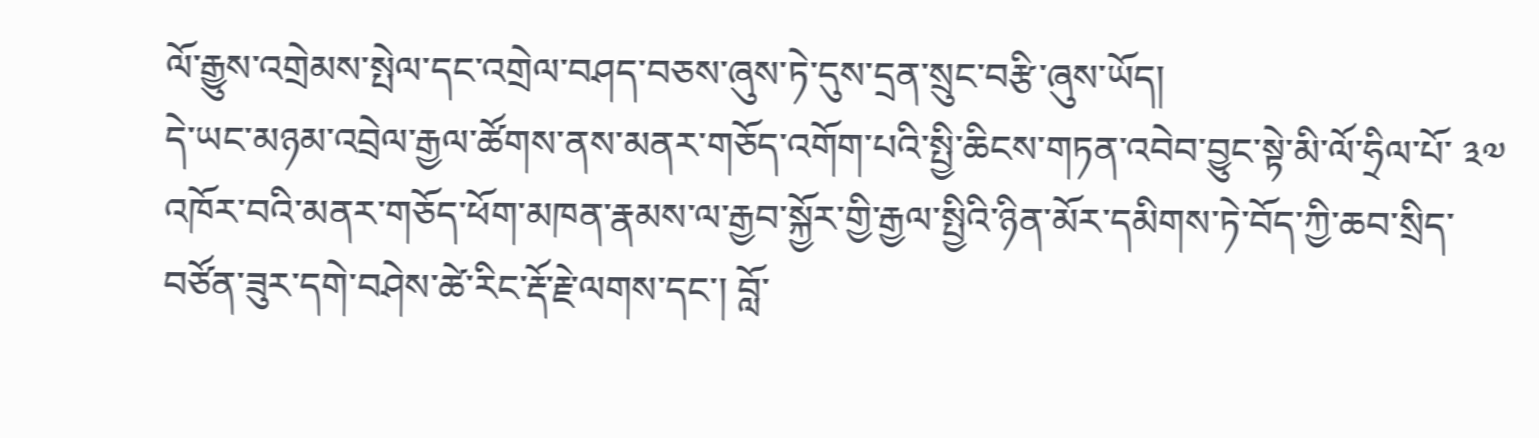ལོ་རྒྱུས་འགྲེམས་སྤེལ་དང་འགྲེལ་བཤད་བཅས་ཞུས་ཏེ་དུས་དྲན་སྲུང་བརྩི་ཞུས་ཡོད།
དེ་ཡང་མཉམ་འབྲེལ་རྒྱལ་ཚོགས་ནས་མནར་གཅོད་འགོག་པའི་སྤྱི་ཆིངས་གཏན་འབེབ་བྱུང་སྟེ་མི་ལོ་ཧྲིལ་པོ་ ༣༧ འཁོར་བའི་མནར་གཅོད་ཕོག་མཁན་རྣམས་ལ་རྒྱབ་སྐྱོར་གྱི་རྒྱལ་སྤྱིའི་ཉིན་མོར་དམིགས་ཏེ་བོད་ཀྱི་ཆབ་སྲིད་བཙོན་ཟུར་དགེ་བཤེས་ཚེ་རིང་རྡོ་རྗེ་ལགས་དང་། བློ་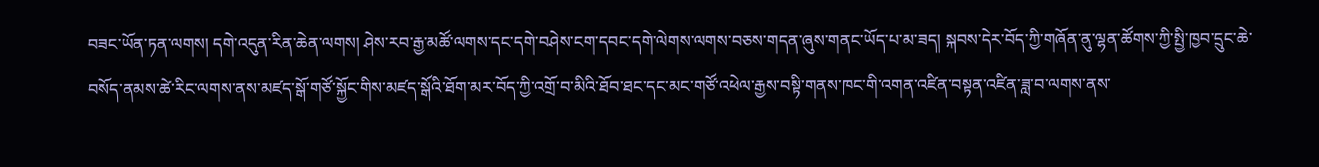བཟང་ཡོན་ཏན་ལགས། དགེ་འདུན་རིན་ཆེན་ལགས། ཤེས་རབ་རྒྱ་མཚོ་ལགས་དང་དགེ་བཤེས་ངག་དབང་དགེ་ལེགས་ལགས་བཅས་གདན་ཞུས་གནང་ཡོད་པ་མ་ཟད། སྐབས་དེར་བོད་ཀྱི་གཞོན་ནུ་ལྷན་ཚོགས་ཀྱི་སྤྱི་ཁྱབ་དྲུང་ཆེ་བསོད་ནམས་ཚེ་རིང་ལགས་ནས་མཛད་སྒོ་གཙོ་སྐྱོང་གིས་མཛད་སྒོའི་ཐོག་མར་བོད་ཀྱི་འགྲོ་བ་མིའི་ཐོབ་ཐང་དང་མང་གཙོ་འཕེལ་རྒྱས་བསྟི་གནས་ཁང་གི་འགན་འཛིན་བསྟན་འཛིན་ཟླ་བ་ལགས་ནས་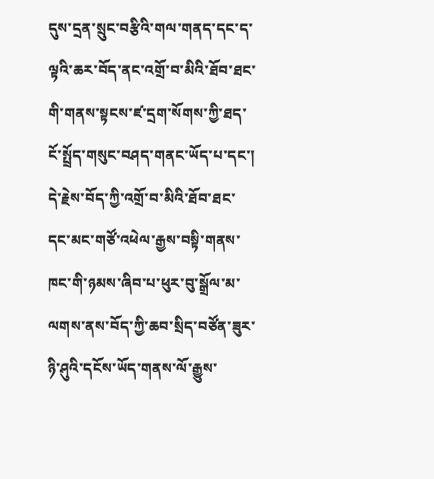དུས་དྲན་སྲུང་བརྩིའི་གལ་གནད་དང་ད་ལྟའི་ཆར་བོད་ནང་འགྲོ་བ་མིའི་ཐོབ་ཐང་གི་གནས་སྟངས་ཛ་དྲག་སོགས་ཀྱི་ཐད་ངོ་སྤྲོད་གསུང་བཤད་གནང་ཡོད་པ་དང་། དེ་རྗེས་བོད་ཀྱི་འགྲོ་བ་མིའི་ཐོབ་ཐང་དང་མང་གཙོ་འཕེལ་རྒྱས་བསྟི་གནས་ཁང་གི་ཉམས་ཞིབ་པ་ཕུར་བུ་སྒྲོལ་མ་ལགས་ནས་བོད་ཀྱི་ཆབ་སྲིད་བཙོན་ཟུར་ཉི་ཤུའི་དངོས་ཡོད་གནས་ལོ་རྒྱུས་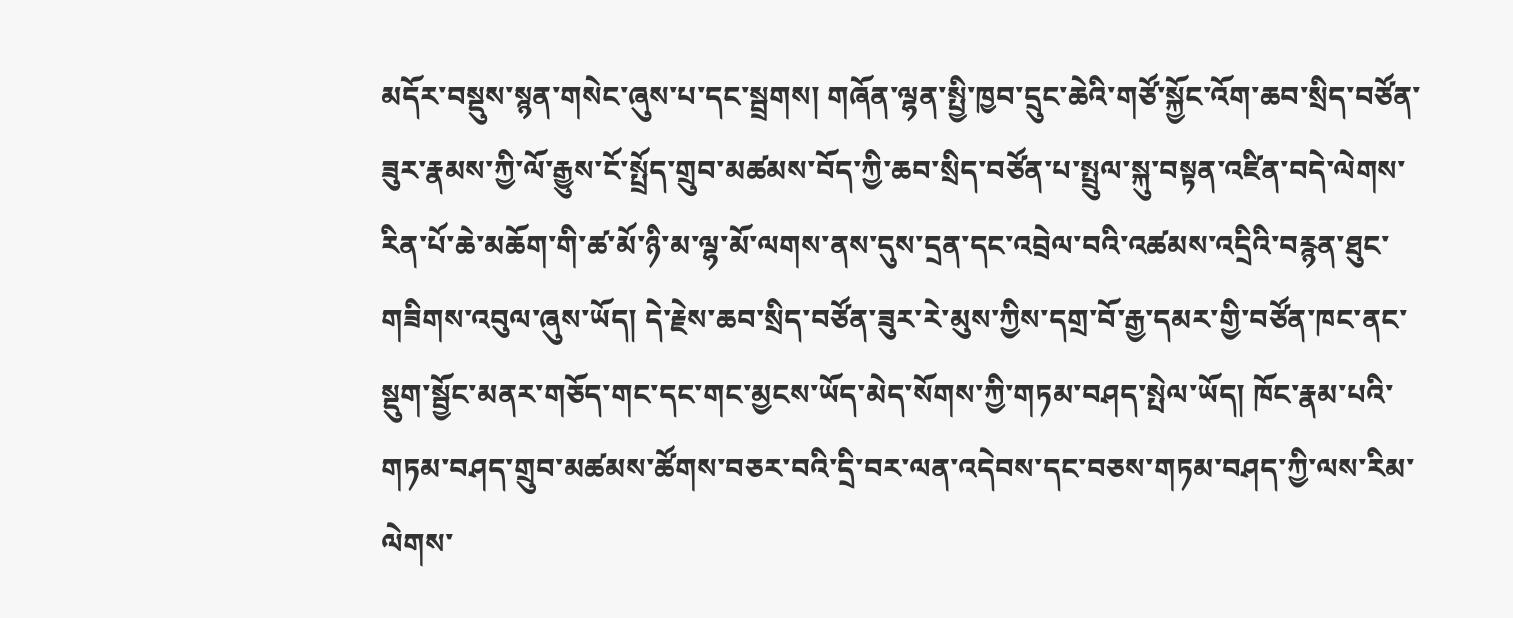མདོར་བསྡུས་སྙན་གསེང་ཞུས་པ་དང་སྦྲགས། གཞོན་ལྷན་སྤྱི་ཁྱབ་དྲུང་ཆེའི་གཙོ་སྐྱོང་འོག་ཆབ་སྲིད་བཙོན་ཟུར་རྣམས་ཀྱི་ལོ་རྒྱུས་ངོ་སྤྲོད་གྲུབ་མཚམས་བོད་ཀྱི་ཆབ་སྲིད་བཙོན་པ་སྤྲུལ་སྐུ་བསྟན་འཛིན་བདེ་ལེགས་རིན་པོ་ཆེ་མཆོག་གི་ཚ་མོ་ཉི་མ་ལྷ་མོ་ལགས་ནས་དུས་དྲན་དང་འབྲེལ་བའི་འཚམས་འདྲིའི་བརྙན་ཐུང་གཟིགས་འབུལ་ཞུས་ཡོད། དེ་རྗེས་ཆབ་སྲིད་བཙོན་ཟུར་རེ་མུས་ཀྱིས་དགྲ་བོ་རྒྱ་དམར་གྱི་བཙོན་ཁང་ནང་སྡུག་སྦྱོང་མནར་གཅོད་གང་དང་གང་མྱངས་ཡོད་མེད་སོགས་ཀྱི་གཏམ་བཤད་སྤེལ་ཡོད། ཁོང་རྣམ་པའི་གཏམ་བཤད་གྲུབ་མཚམས་ཚོགས་བཅར་བའི་དྲི་བར་ལན་འདེབས་དང་བཅས་གཏམ་བཤད་ཀྱི་ལས་རིམ་ལེགས་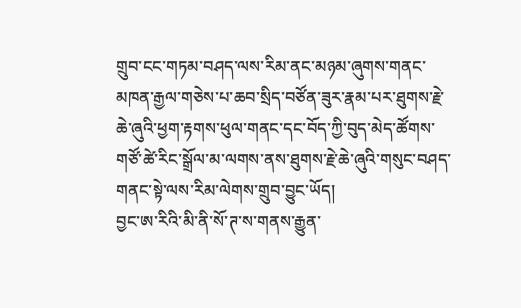གྲུབ་ངང་གཏམ་བཤད་ལས་རིམ་ནང་མཉམ་ཞུགས་གནང་མཁན་རྒྱལ་གཅེས་པ་ཆབ་སྲིད་བཙོན་ཟུར་རྣམ་པར་ཐུགས་རྗེ་ཆེ་ཞུའི་ཕྱག་རྟགས་ཕུལ་གནང་དང་བོད་ཀྱི་བུད་མེད་ཚོགས་གཙོ་ཚེ་རིང་སྒྲོལ་མ་ལགས་ནས་ཐུགས་རྗེ་ཆེ་ཞུའི་གསུང་བཤད་གནང་སྟེ་ལས་རིམ་ལེགས་གྲུབ་བྱུང་ཡོད།
བྱང་ཨ་རིའི་མི་ནི་སོ་ཊ་ས་གནས་རྒྱུན་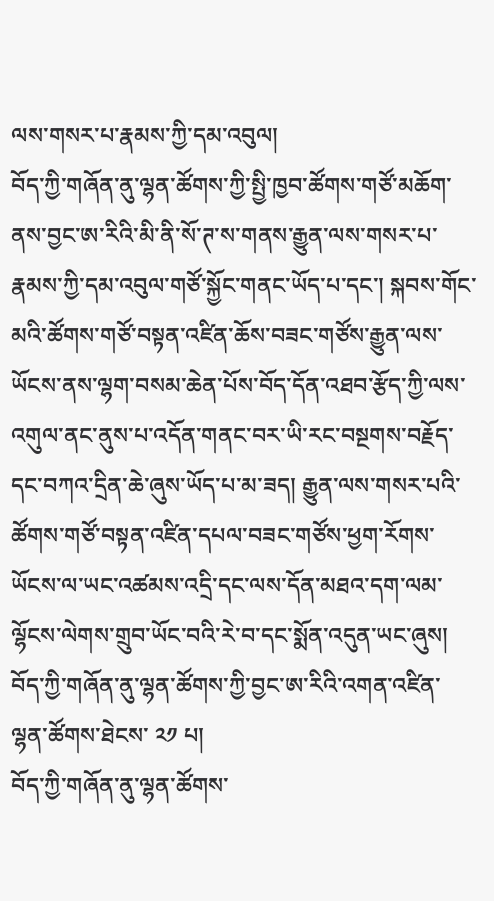ལས་གསར་པ་རྣམས་ཀྱི་དམ་འབུལ།
བོད་ཀྱི་གཞོན་ནུ་ལྷན་ཚོགས་ཀྱི་སྤྱི་ཁྱབ་ཚོགས་གཙོ་མཆོག་ནས་བྱང་ཨ་རིའི་མི་ནི་སོ་ཊ་ས་གནས་རྒྱུན་ལས་གསར་པ་རྣམས་ཀྱི་དམ་འབུལ་གཙོ་སྐྱོང་གནང་ཡོད་པ་དང་། སྐབས་གོང་མའི་ཚོགས་གཙོ་བསྟན་འཛིན་ཆོས་བཟང་གཙོས་རྒྱུན་ལས་ཡོངས་ནས་ལྷག་བསམ་ཆེན་པོས་བོད་དོན་འཐབ་རྩོད་ཀྱི་ལས་འགུལ་ནང་ནུས་པ་འདོན་གནང་བར་ཡི་རང་བསྔགས་བརྗོད་དང་བཀའ་དྲིན་ཆེ་ཞུས་ཡོད་པ་མ་ཟད། རྒྱུན་ལས་གསར་པའི་ཚོགས་གཙོ་བསྟན་འཛིན་དཔལ་བཟང་གཙོས་ཕྱག་རོགས་ཡོངས་ལ་ཡང་འཚམས་འདྲི་དང་ལས་དོན་མཐའ་དག་ལམ་ལྷོངས་ལེགས་གྲུབ་ཡོང་བའི་རེ་བ་དང་སྨོན་འདུན་ཡང་ཞུས།
བོད་ཀྱི་གཞོན་ནུ་ལྷན་ཚོགས་ཀྱི་བྱང་ཨ་རིའི་འགན་འཛིན་ལྷན་ཚོགས་ཐེངས་ ༢༡ པ།
བོད་ཀྱི་གཞོན་ནུ་ལྷན་ཚོགས་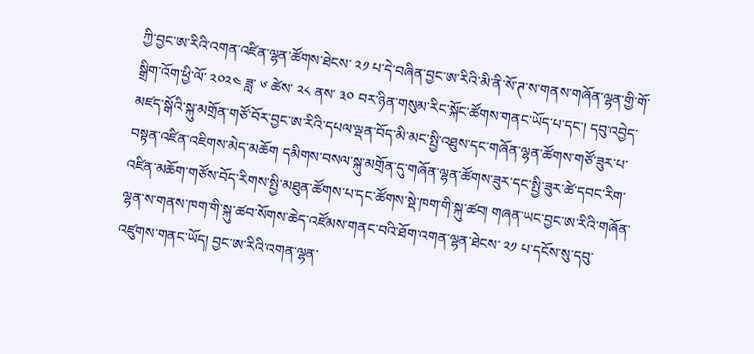ཀྱི་བྱང་ཨ་རིའི་འགན་འཛིན་ལྷན་ཚོགས་ཐེངས་ ༢༡ པ་དེ་བཞིན་བྱང་ཨ་རིའི་མི་ནི་སོ་ཊ་ས་གནས་གཞོན་ལྷན་གྱི་གོ་སྒྲིག་འོག་ཕྱི་ལོ་ ༢༠༢༤ ཟླ་ ༦ ཚེས་ ༢༨ ནས་ ༣༠ བར་ཉིན་གསུམ་རིང་སྐོང་ཚོགས་གནང་ཡོད་པ་དང་། དབུ་འབྱེད་མཛད་སྒོའི་སྐུ་མགྲོན་གཙོ་བོར་བྱང་ཨ་རིའི་དཔལ་ལྡན་བོད་མི་མང་སྤྱི་འཐུས་དང་གཞོན་ལྷན་ཚོགས་གཙོ་ཟུར་པ་བསྟན་འཛིན་འཇིགས་མེད་མཆོག དམིགས་བསལ་སྐུ་མགྲོན་དུ་གཞོན་ལྷན་ཚོགས་ཟུར་དང་སྤྱི་ཟུར་ཚེ་དབང་རིག་འཛིན་མཆོག་གཙོས་བོད་རིགས་སྤྱི་མཐུན་ཚོགས་པ་དང་ཚོགས་སྡེ་ཁག་གི་སྐུ་ཚབ། གཞན་ཡང་བྱང་ཨ་རིའི་གཞོན་ལྷན་ས་གནས་ཁག་གི་སྐུ་ཚབ་སོགས་ཆེད་འཛོམས་གནང་བའི་ཐོག་འགན་ལྷན་ཐེངས་ ༢༡ པ་དངོས་སུ་དབུ་འཛུགས་གནང་ཡོད། བྱང་ཨ་རིའི་འགན་ལྷན་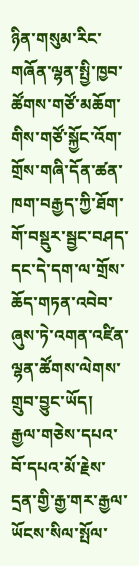ཉིན་གསུམ་རིང་གཞོན་ལྷན་སྤྱི་ཁྱབ་ཚོགས་གཙོ་མཆོག་གིས་གཙོ་སྐྱོང་འོག་གྲོས་གཞི་དོན་ཚན་ཁག་བརྒྱད་ཀྱི་ཐོག་གོ་བསྡུར་སྦྱང་བཤད་དང་དེ་དག་ལ་གྲོས་ཆོད་གཏན་འབེབ་ཞུས་ཏེ་འགན་འཛིན་ལྷན་ཚོགས་ལེགས་གྲུབ་བྱུང་ཡོད།
རྒྱལ་གཅེས་དཔའ་བོ་དཔའ་མོ་རྗེས་དྲན་གྱི་རྒྱ་གར་རྒྱལ་ཡོངས་སིལ་སྤོལ་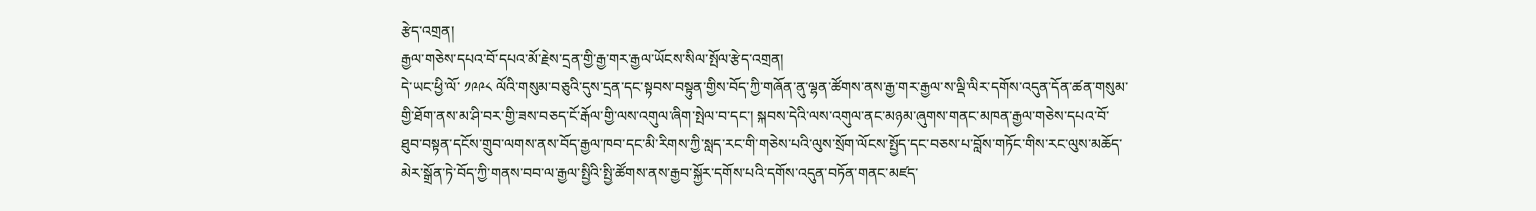རྩེད་འགྲན།
རྒྱལ་གཅེས་དཔའ་བོ་དཔའ་མོ་རྗེས་དྲན་གྱི་རྒྱ་གར་རྒྱལ་ཡོངས་སིལ་སྤོལ་རྩེད་འགྲན།
དེ་ཡང་ཕྱི་ལོ་ ༡༩༩༨ ལོའི་གསུམ་བཅུའི་དུས་དྲན་དང་སྟབས་བསྟུན་གྱིས་བོད་ཀྱི་གཞོན་ནུ་ལྷན་ཚོགས་ནས་རྒྱ་གར་རྒྱལ་ས་ལྡི་ལིར་དགོས་འདུན་དོན་ཚན་གསུམ་གྱི་ཐོག་ནས་མ་ཤི་བར་གྱི་ཟས་བཅད་ངོ་རྒོལ་གྱི་ལས་འགུལ་ཞིག་སྤེལ་བ་དང་། སྐབས་དེའི་ལས་འགུལ་ནང་མཉམ་ཞུགས་གནང་མཁན་རྒྱལ་གཅེས་དཔའ་བོ་ཐུབ་བསྟན་དངོས་གྲུབ་ལགས་ནས་བོད་རྒྱལ་ཁབ་དང་མི་རིགས་ཀྱི་སླད་རང་གི་གཅེས་པའི་ལུས་སྲོག་ལོངས་སྤྱོད་དང་བཅས་པ་བློས་གཏོང་གིས་རང་ལུས་མཆོད་མེར་སྒྲོན་ཏེ་བོད་ཀྱི་གནས་བབ་ལ་རྒྱལ་སྤྱིའི་སྤྱི་ཚོགས་ནས་རྒྱབ་སྐྱོར་དགོས་པའི་དགོས་འདུན་བཏོན་གནང་མཛད་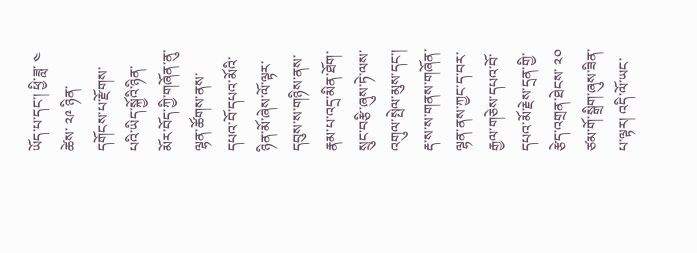ཡོད་པ་དང་། ཕྱི་ཟླ་ ༤ ཚེས་ ༢༩ ཉིན་དགོངས་པ་རྫོགས་པའི་ཡིད་སྐྱོའི་ཉིན་མོར་བོད་ཀྱི་གཞོན་ནུ་ལྷན་ཚོགས་ནས་དཔའ་བོ་དཔའ་མོའི་ཉིན་མོ་ཞེས་ལོ་ལྟར་དབུས་ས་གཉིས་ནས་རྣམ་པ་འདྲ་མིན་ཐོག་སྲུང་བརྩི་ཞུས་ཏེ་ལས་འགུལ་སྤེལ་མུས་དང་། རྡ་ས་ས་གནས་གཞོན་ལྷན་ནས་ཀྱང་ད་བར་རྒྱལ་གཅེས་དཔའ་བོ་དཔའ་མོ་རྗེས་དྲན་གྱི་རྩེད་འགྲན་ཐེངས་ ༢༠ ཙམ་གོ་སྒྲིག་ཞུས་ཟིན་པ་ལྟར། འདི་ལོ་ཡང་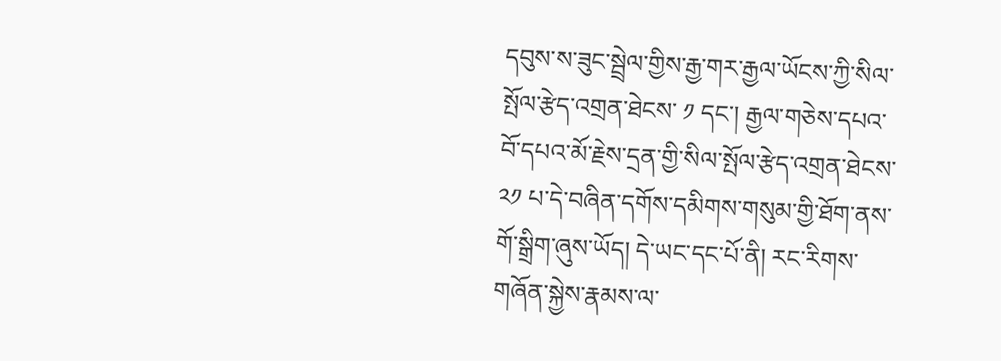དབུས་ས་ཟུང་སྦྲེལ་གྱིས་རྒྱ་གར་རྒྱལ་ཡོངས་ཀྱི་སིལ་སྤོལ་རྩེད་འགྲན་ཐེངས་ ༡ དང་། རྒྱལ་གཅེས་དཔའ་བོ་དཔའ་མོ་རྗེས་དྲན་གྱི་སིལ་སྤོལ་རྩེད་འགྲན་ཐེངས་ ༢༡ པ་དེ་བཞིན་དགོས་དམིགས་གསུམ་གྱི་ཐོག་ནས་གོ་སྒྲིག་ཞུས་ཡོད། དེ་ཡང་དང་པོ་ནི། རང་རིགས་གཞོན་སྐྱེས་རྣམས་ལ་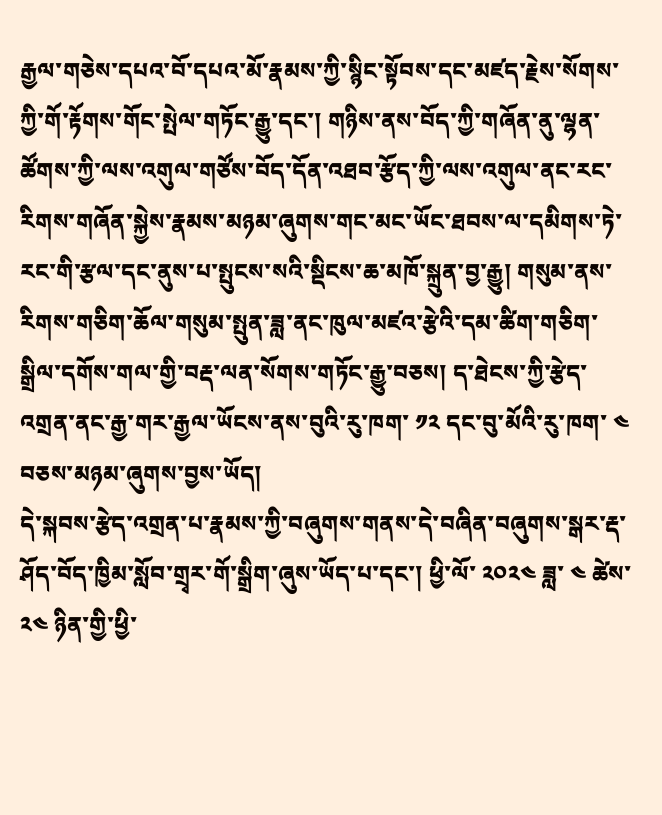རྒྱལ་གཅེས་དཔའ་བོ་དཔའ་མོ་རྣམས་ཀྱི་སྙིང་སྟོབས་དང་མཛད་རྗེས་སོགས་ཀྱི་གོ་རྟོགས་གོང་སྤེལ་གཏོང་རྒྱུ་དང་། གཉིས་ནས་བོད་ཀྱི་གཞོན་ནུ་ལྷན་ཚོགས་ཀྱི་ལས་འགུལ་གཙོས་བོད་དོན་འཐབ་རྩོད་ཀྱི་ལས་འགུལ་ནང་རང་རིགས་གཞོན་སྐྱེས་རྣམས་མཉམ་ཞུགས་གང་མང་ཡོང་ཐབས་ལ་དམིགས་ཏེ་རང་གི་རྩལ་དང་ནུས་པ་སྤུངས་སའི་སྡིངས་ཆ་མཁོ་སྐྲུན་བྱ་རྒྱུ། གསུམ་ནས་རིགས་གཅིག་ཆོལ་གསུམ་སྤུན་ཟླ་ནང་ཁུལ་མཛའ་རྩེའི་དམ་ཚིག་གཅིག་སྒྲིལ་དགོས་གལ་གྱི་བརྡ་ལན་སོགས་གཏོང་རྒྱུ་བཅས། ད་ཐེངས་ཀྱི་རྩེད་འགྲན་ནང་རྒྱ་གར་རྒྱལ་ཡོངས་ནས་བུའི་རུ་ཁག་ ༡༢ དང་བུ་མོའི་རུ་ཁག་ ༤ བཅས་མཉམ་ཞུགས་བྱས་ཡོད།
དེ་སྐབས་རྩེད་འགྲན་པ་རྣམས་ཀྱི་བཞུགས་གནས་དེ་བཞིན་བཞུགས་སྒར་རྡ་ཤོད་བོད་ཁྱིམ་སློབ་གྲྭར་གོ་སྒྲིག་ཞུས་ཡོད་པ་དང་། ཕྱི་ལོ་ ༢༠༢༤ ཟླ་ ༤ ཚེས་ ༢༤ ཉིན་གྱི་ཕྱི་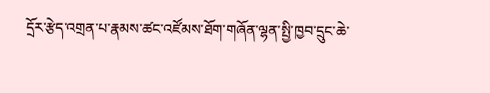དྲོར་རྩེད་འགྲན་པ་རྣམས་ཚང་འཛོམས་ཐོག་གཞོན་ལྷན་སྤྱི་ཁྱབ་དྲུང་ཆེ་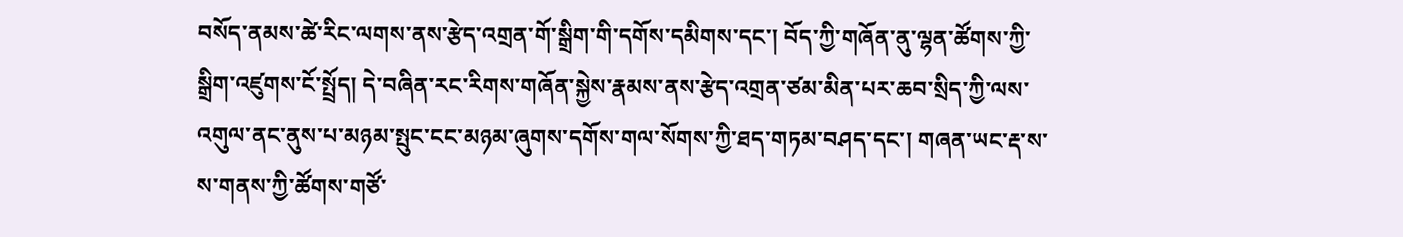བསོད་ནམས་ཚེ་རིང་ལགས་ནས་རྩེད་འགྲན་གོ་སྒྲིག་གི་དགོས་དམིགས་དང་། བོད་ཀྱི་གཞོན་ནུ་ལྷན་ཚོགས་ཀྱི་སྒྲིག་འཛུགས་ངོ་སྤྲོད། དེ་བཞིན་རང་རིགས་གཞོན་སྐྱེས་རྣམས་ནས་རྩེད་འགྲན་ཙམ་མིན་པར་ཆབ་སྲིད་ཀྱི་ལས་འགུལ་ནང་ནུས་པ་མཉམ་སྤུང་ངང་མཉམ་ཞུགས་དགོས་གལ་སོགས་ཀྱི་ཐད་གཏམ་བཤད་དང་། གཞན་ཡང་རྡ་ས་ས་གནས་ཀྱི་ཚོགས་གཙོ་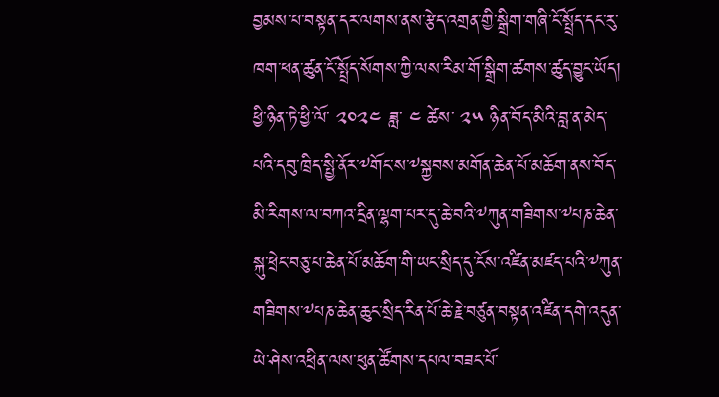བྱམས་པ་བསྟན་དར་ལགས་ནས་རྩེད་འགྲན་གྱི་སྒྲིག་གཞི་ངོ་སྤྲོད་དང་རུ་ཁག་ཕན་ཚུན་ངོ་སྤྲོད་སོགས་ཀྱི་ལས་རིམ་གོ་སྒྲིག་ཚགས་ཚུད་བྱུང་ཡོད།
ཕྱི་ཉིན་ཏེ་ཕྱི་ལོ་ ༢༠༢༤ ཟླ་ ༤ ཚེས་ ༢༥ ཉིན་བོད་མིའི་བླ་ན་མེད་པའི་དབུ་ཁྲིད་སྤྱི་ནོར་༸གོང་ས་༸སྐྱབས་མགོན་ཆེན་པོ་མཆོག་ནས་བོད་མི་རིགས་ལ་བཀའ་དྲིན་ལྷག་པར་དུ་ཆེ་བའི་༸ཀུན་གཟིགས་༸པཎ་ཆེན་སྐུ་ཕྲེང་བཅུ་པ་ཆེན་པོ་མཆོག་གི་ཡང་སྲིད་དུ་ངོས་འཛིན་མཛད་པའི་༸ཀུན་གཟིགས་༸པཎ་ཆེན་ཆུང་སྲིད་རིན་པོ་ཆེ་རྗེ་བཙུན་བསྟན་འཛིན་དགེ་འདུན་ཡེ་ཤེས་འཕྲིན་ལས་ཕུན་ཚོགས་དཔལ་བཟང་པོ་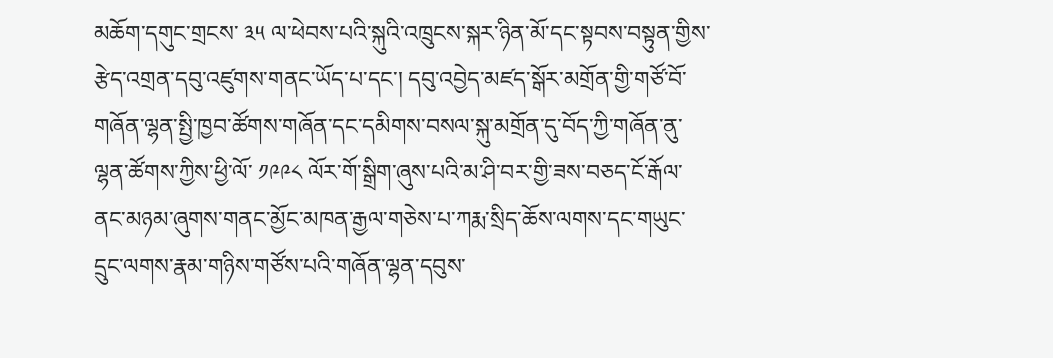མཆོག་དགུང་གྲངས་ ༣༥ ལ་ཕེབས་པའི་སྐུའི་འཁྲུངས་སྐར་ཉིན་མོ་དང་སྟབས་བསྟུན་གྱིས་རྩེད་འགྲན་དབུ་འཛུགས་གནང་ཡོད་པ་དང་། དབུ་འབྱེད་མཛད་སྒོར་མགྲོན་གྱི་གཙོ་བོ་གཞོན་ལྷན་སྤྱི་ཁྱབ་ཚོགས་གཞོན་དང་དམིགས་བསལ་སྐུ་མགྲོན་དུ་བོད་ཀྱི་གཞོན་ནུ་ལྷན་ཚོགས་ཀྱིས་ཕྱི་ལོ་ ༡༩༩༨ ལོར་གོ་སྒྲིག་ཞུས་པའི་མ་ཤི་བར་གྱི་ཟས་བཅད་ངོ་རྒོལ་ནང་མཉམ་ཞུགས་གནང་མྱོང་མཁན་རྒྱལ་གཅེས་པ་ཀརྨ་སྲིད་ཆོས་ལགས་དང་གཡུང་དྲུང་ལགས་རྣམ་གཉིས་གཙོས་པའི་གཞོན་ལྷན་དབུས་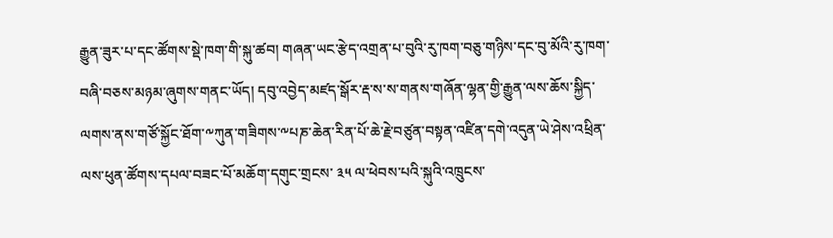རྒྱུན་ཟུར་པ་དང་ཚོགས་སྡེ་ཁག་གི་སྐུ་ཚབ། གཞན་ཡང་རྩེད་འགྲན་པ་བུའི་རུ་ཁག་བཅུ་གཉིས་དང་བུ་མོའི་རུ་ཁག་བཞི་བཅས་མཉམ་ཞུགས་གནང་ཡོད། དབུ་འབྱེད་མཛད་སྒོར་རྡ་ས་ས་གནས་གཞོན་ལྷན་གྱི་རྒྱུན་ལས་ཆོས་སྐྱིད་ལགས་ནས་གཙོ་སྐྱོང་ཐོག་༸ཀུན་གཟིགས་༸པཎ་ཆེན་རིན་པོ་ཆེ་རྗེ་བཙུན་བསྟན་འཛིན་དགེ་འདུན་ཡེ་ཤེས་འཕྲིན་ལས་ཕུན་ཚོགས་དཔལ་བཟང་པོ་མཆོག་དགུང་གྲངས་ ༣༥ ལ་ཕེབས་པའི་སྐུའི་འཁྲུངས་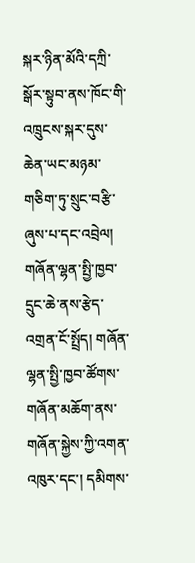སྐར་ཉིན་མོའི་དཀྲི་སྒོར་སྟུབ་ནས་ཁོང་གི་འཁྲུངས་སྐར་དུས་ཆེན་ཡང་མཉམ་གཅིག་ཏུ་སྲུང་བརྩི་ཞུས་པ་དང་འབྲེལ། གཞོན་ལྷན་སྤྱི་ཁྱབ་དྲུང་ཆེ་ནས་རྩེད་འགྲན་ངོ་སྤྲོད། གཞོན་ལྷན་སྤྱི་ཁྱབ་ཚོགས་གཞོན་མཆོག་ནས་གཞོན་སྐྱེས་ཀྱི་འགན་འཁུར་དང་། དམིགས་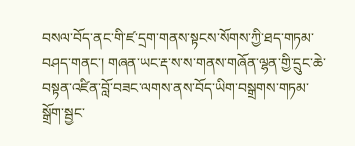བསལ་བོད་ནང་གི་ཛ་དྲག་གནས་སྟངས་སོགས་ཀྱི་ཐད་གཏམ་བཤད་གནང་། གཞན་ཡང་རྡ་ས་ས་གནས་གཞོན་ལྷན་གྱི་དྲུང་ཆེ་བསྟན་འཛིན་བློ་བཟང་ལགས་ནས་བོད་ཡིག་བསྒྲགས་གཏམ་སྒྲོག་སྦྱང་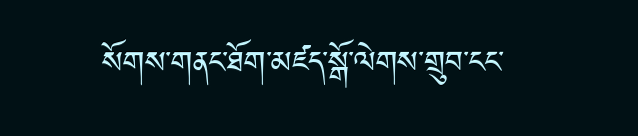སོགས་གནང་ཐོག་མཛད་སྒོ་ལེགས་གྲུབ་ངང་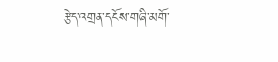རྩེད་འགྲན་དངོས་གཞི་མགོ་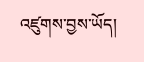འཛུགས་བྱས་ཡོད།